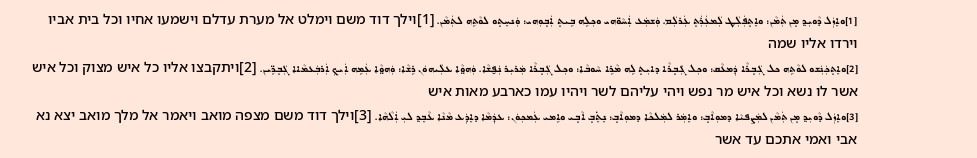[1]ܘܐܸܙܲܠ ܕܵܘܝܼܕ݂ ܡ̣ܢ ܬܲܡܵܢ: ܘܐܸܬ̣ܦܲܠܲܛ ܠܲܡܥܲܪܲܬ̣ ܥܲܪܠܲܡ. ܘܲܫܡܲܥ ܐܲܚܵܘ̈ܗܝ ܘܟ݂ܠܹܗ ܒܹܝܬ̣ ܐܲܒ̣ܘܼܗܝ: ܘܲܢܚܸܬ̣ܘ ܠܘܵܬܹܗ ܠܬܲܡܵܢ. [1]וילך דוד משם וימלט אל מערת עדלם וישמעו אחיו וכל בית אביו וירדו אליו שמה
[2]ܘܐܸܬ̣ܟܲܢܲܫܘ ܠܘܵܬܹܗ ܟܠ ܓܲܒ̣ܪܵܐ ܕܲܡܥܵܩ: ܘܟ݂ܠ ܓܲܒ̣ܪܵܐ ܕܐܝܼܬ̣ ܠܹܗ ܡܵܪܹܐ ܚܵܘܒܵܐ: ܘܟ݂ܠ ܓܲܒ̣ܪܵܐ ܡܲܪܝܼܪ ܢܲܦ̮ܫܵܐ. ܘܲܗܘ̤ܵܐ ܥܠܲܝܗܘܿܢ ܪܹܫܵܐ: ܘܲܗܘ̤ܵܐ ܥܲܡܹܗ ܐܲܝܟ݂ ܐܲܪܒܲܥܡܵܐܐ ܓܲܒ̣ܪܹ̈ܝܢ. [2]ויתקבצו אליו כל איש מצוק וכל איש אשר לו נשא וכל איש מר נפש ויהי עליהם לשר ויהיו עמו כארבע מאות איש
[3]ܘܐܸܙܲܠ ܕܵܘܝܼܕ݂ ܡ̣ܢ ܬܲܡܵܢ ܠܡܲܨܦܝܵܐ ܕܡܘܼܐܵܒ̣: ܘܐܸܡܲܪ ܠܡܲܠܟܵܐ ܕܡܘܼܐܵܒ̣: ܢܸܬܸ̇ܒ̣ ܐܵܒ̣ܝ ܘܐܹܡܝ ܥܲܡܟ݂ܘܿܢ: ܥܕܲܡܵܐ ܕܐܸܕܲܥ ܡܵܢܵܐ ܥܵܒܸܕ݂ ܠܝܼ ܐܲܠܵܗܵܐ. [3]וילך דוד משם מצפה מואב ויאמר אל מלך מואב יצא נא אבי ואמי אתכם עד אשר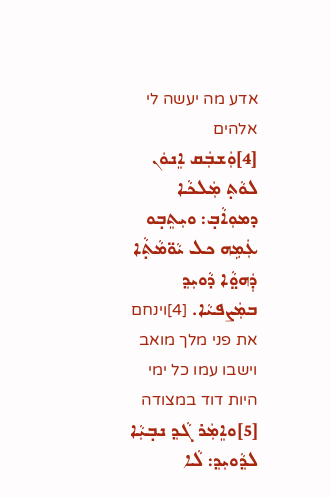אדע מה יעשה לי אלהים
[4]ܘܲܫܒܲܩ ܐܸܢܘܿܢ ܠܘܵܬ̣ ܡܲܠܟܵܐ ܕܡܘܼܐܵܒ̣: ܘܝܼܬܸܒ̣ܘ ܥܲܡܹܗ ܟܠ ܝܵܘ̈ܡܵܬ̣ܵܐ ܕܲܗܘ̤ܵܐ ܕܵܘܝܼܕ݂ ܒܡܲܨܦܝܵܐ. [4]וינחם את פני מלך מואב וישבו עמו כל ימי היות דוד במצודה
[5]ܘܐܸܡܲܪ ܓܵܕ݂ ܢܒ̣ܝܼܵܐ ܠܕ݂ܵܘܝܼܕ݂: ܠܵܐ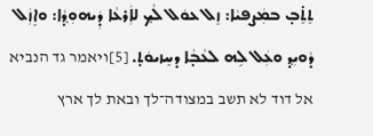ܬܸܬܸ̇ܒ̣ ܒܡܲܨܦܝܵܐ: ܙܸܠ ܥܘܿܠ ܠܵܟ݂ ܠܐܲܪܥܵܐ ܕܲܝܗܘܼܕ݂ܵܐ: ܘܐܸܙܲܠ ܕܵܘܝܼܕ݂ ܘܥܲܠ ܠܹܗ ܠܥܵܒ̣ܵܐ ܕܚܸܙܝܘܿܬ̣. [5]ויאמר גד הנביא אל דוד לא תשב במצודה־לך ובאת לך ארץ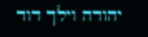יהודה וילך דוד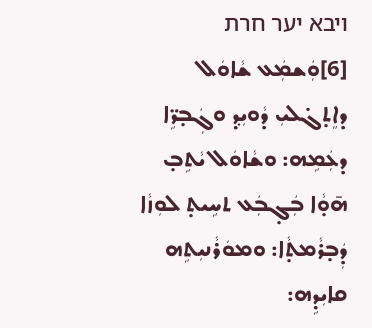ויבא יער חרת
[6]ܘܲܫܡܲܥ ܫܵܐܘܿܠ ܕܐܸܬ̣ܓ̇ܠܝܼ ܕܵܘܝܼܕ݂ ܘܓܲܒ̣ܪܹ̈ܐ ܕܥܲܡܹܗ: ܘܫܵܐܘܿܠ ܝܵܬܹܒ̣ ܗ̄ܘ̣ܵܐ ܒܲܓ̣ܒܲܥ ܬܚܹܝܬ̣ ܠܘܼܙܵܐ ܕܲܒ̣ܪܵܡܬ̣ܵܐ: ܘܡܘܿܪܵܢܝܼܬܹܗ ܩܐܝܼܕܹܗ: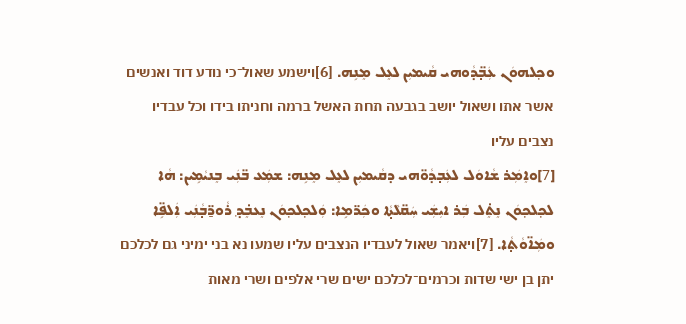ܘܟ݂ܠܗܘܿܢ ܥܲܒ̣̈ܕܵܘܗܝ ܩܵܝܡܝܼܢ ܠܥܸܠ ܡܸܢܹܗ. [6]וישמע שאול־כי נודע דוד ואנשים אשר אתו ושאול יושב בגבעה תחת האשל ברמה וחניתו בידו וכל עבדיו נצבים עליו
[7]ܘܐܸܡܲܪ ܫܵܐܘܿܠ ܠܥܲܒ̣ܕܵܘ̈ܗܝ ܕܩܵܝܡܝܼܢ ܠܥܸܠ ܡܸܢܹܗ: ܫܡܲܥ ܒ̈ܢܲܝ ܒܸܢܝܵܡܹܝܢ: ܗܵܐ ܠܟ݂ܠܟ݂ܘܿܢ ܢܸܬܸ̇ܠ ܒܲܪ ܐܝܼܫܲܝ ܚܲܩ̈ܠܵܬ̣ܵܐ ܘܟܲܪ̈ܡܹܐ: ܘܲܠܟ݂ܠܟ݂ܘܿܢ ܢܸܥܒܸ̇ܕ݂ ܪܵܘܪ̱̈ܒ̣ܵܢܲܝ ܐܲܠܦܹ̈ܐ ܘܡܲܐ̈ܘܵܬ̣ܵܐ. [7]ויאמר שאול לעבדיו הנצבים עליו שמעו נא בני ימיני גם לכלכם יתן בן ישי שדות וכרמים־לכלכם ישים שרי אלפים ושרי מאות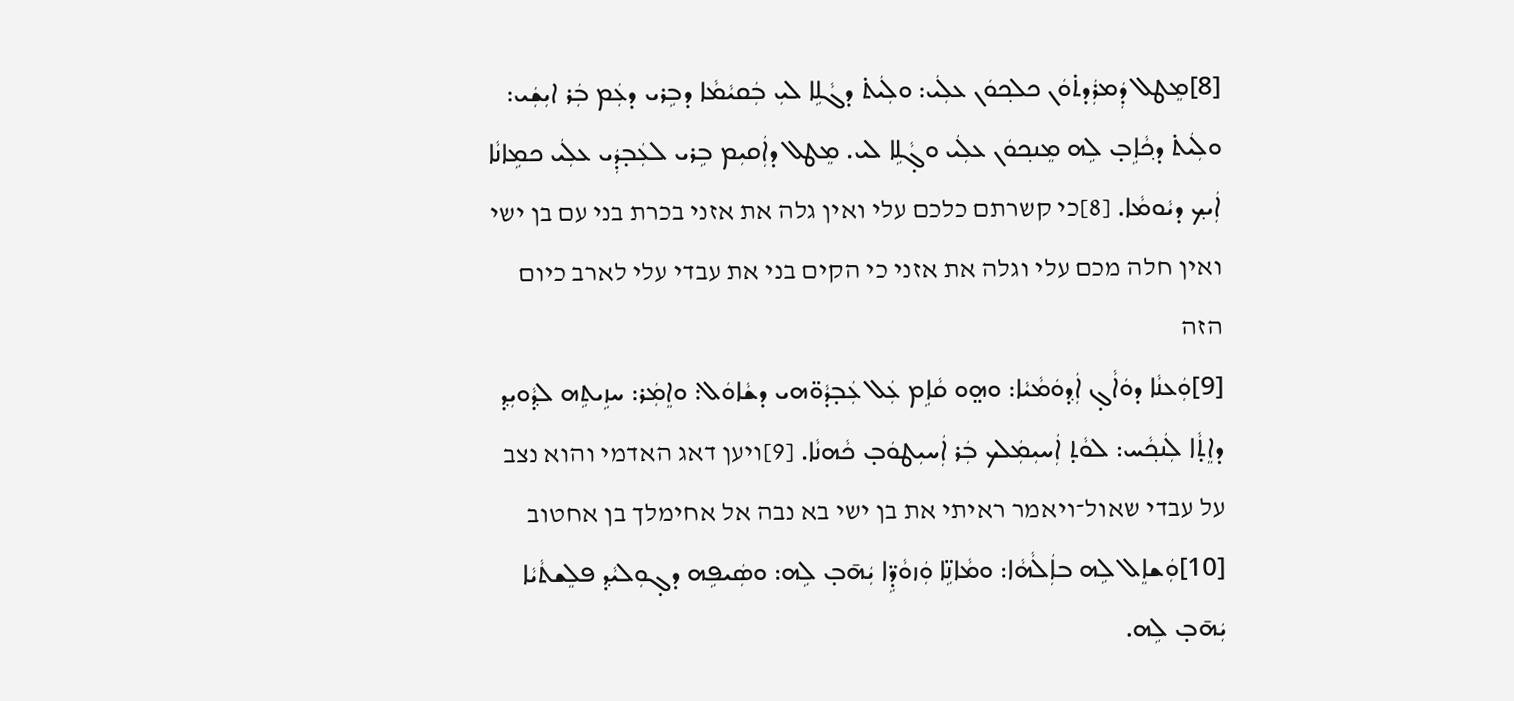[8]ܡܸܛܠ ܕܲܡܪܲܕܬ̇ܘܿܢ ܟܠܟ݂ܘܿܢ ܥܠܲܝ: ܘܠܲܝܬ̇ ܕܓܵܠܹܐ ܠܝܼ ܒܲܩܝܵܡܵܐ ܕܒܹܪܝ ܕܥܲܡ ܒܲܪ ܐܝܼܫܲܝ: ܘܠܲܝܬ̇ ܕܟ݂ܵܐܹܒ̣ ܠܹܗ ܡܸܢܟ݂ܘܿܢ ܥܠܲܝ ܘܓ̣ܵܠܹܐ ܠܝ. ܡܸܛܠ ܕܐܲܩܝܼܡ ܒܹܪܝ ܠܥܲܒ̣ܕܲܝ ܥܠܲܝ ܟܡܹܐܢܵܐ ܐܲܝܟ݂ ܕܝܵܘܡܵܐ. [8]כי קשרתם כלכם עלי ואין גלה את אזני בכרת בני עם בן ישי ואין חלה מכם עלי וגלה את אזני כי הקים בני את עבדי עלי לארב כיום הזה
[9]ܘܲܥܢܵܐ ܕܘܿܐܵܓ̣ ܐܲܕ݂ܘܿܡܵܝܵܐ: ܘܗ̤ܘ ܩܵܐܹܡ ܥܲܠ ܥܲܒ̣ܕܵܘ̈ܗܝ ܕܫܵܐܘܿܠ: ܘܐܸܡܲܪ: ܚܙܹܝܬܹܗ ܠܕ݂ܵܘܝܼܕ݂ ܕܐܸܬ̣ܵܐ ܠܲܢܟ݂ܵܚ: ܠܘܵܬ̣ ܐܲܚܝܼܡܲܠܟ ܒܲܪ ܐܲܚܝܼܛܘܿܒ̣ ܟܵܗܢܵܐ. [9]ויען דאג האדמי והוא נצב על עבדי שאול־ויאמר ראיתי את בן ישי בא נבה אל אחימלך בן אחטוב
[10]ܘܲܫܐܸܠ ܠܹܗ ܒܐܲܠܵܗܵܐ: ܘܡܵܐܢܹ̈ܐ ܘܲܙܘܵܕܹ̈ܐ ܝܲܗ̄ܒ̣ ܠܹܗ: ܘܣܲܝܦܹܗ ܕܓ̣ܘܼܠܝܵܕ݂ ܦܠܸܫܬܵܝܵܐ ܝܲܗ̄ܒ̣ ܠܹܗ.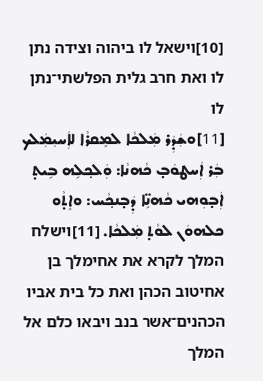[10]וישאל לו ביהוה וצידה נתן לו ואת חרב גלית הפלשתי־נתן לו
[11]ܘܫܲܕܲܪ ܡܲܠܟܵܐ ܠܡܸܩܪܵܐ ܠܐܲܚܝܼܡܲܠܟ ܒܲܪ ܐܲܚܛܘܿܒ̣ ܟܵܗܢܵܐ: ܘܲܠܟ݂ܠܹܗ ܒܹܝܬ̣ ܐܲܒ̣ܘܼܗܝ ܟܵܗܢܹ̈ܐ ܕܲܒ̣ܢܟ݂ܵܚ: ܘܐܸܬ̣ܵܘ ܟܠܗܘܿܢ ܠܘܵܬ̣ ܡܲܠܟܵܐ. [11]וישלח המלך לקרא את אחימלך בן אחיטוב הכהן ואת כל בית אביו הכהנים־אשר בנב ויבאו כלם אל המלך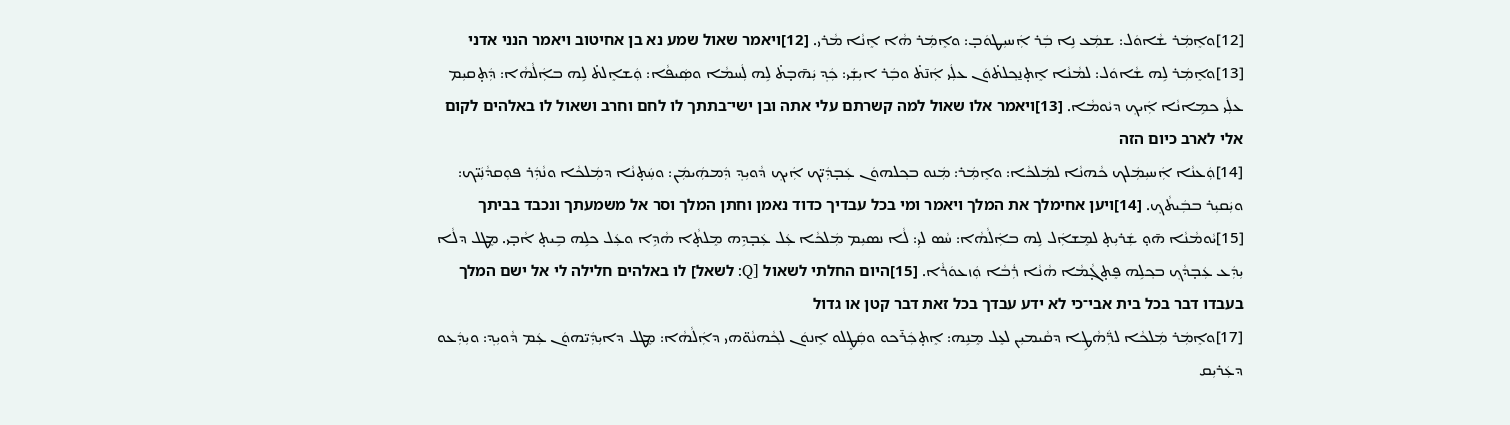[12]ܘܐܸܡܲܪ ܫܵܐܘܿܠ: ܫܡܲܥ ܢܹܐ ܒܲܪ ܐܲܚܝܼܛܘܿܒ̣: ܘܐܸܡܲܪ ܗܵܐ ܐܸܢܵܐ ܡܵܪܝ. [12]ויאמר שאול שמע נא בן אחיטוב ויאמר הנני אדני
[13]ܘܐܸܡܲܪ ܠܹܗ ܫܵܐܘܿܠ: ܠܡܵܢܵܐ ܐܸܬ̣ܢ̱ܟ݂ܠܬ̇ܘܿܢ ܥܠܲܝ ܐܲܢ̄ܬ̇ ܘܒܲܪ ܐܝܼܫܲܝ: ܟܲܕ݂ ܝܲܗ̄ܒ̣ܬ̇ ܠܹܗ ܠܲܚܡܵܐ ܘܣܲܝܦܵܐ: ܘܲܫܐܸܠܬ̇ ܠܹܗ ܒܐܲܠܵܗܵܐ: ܕܲܬ̣ܩܝܼܡ ܥܠܲܝ ܟܡܹܐܢܵܐ ܐܲܝܟ݂ ܕܝܵܘܡܵܐ. [13]ויאמר אלו שאול למה קשרתם עלי אתה ובן ישי־בתתך לו לחם וחרב ושאול לו באלהים לקום אלי לארב כיום הזה
[14]ܘܲܥܢܵܐ ܐܲܚܝܼܡܲܠܟ ܟܵܗܢܵܐ ܠܡܲܠܟܵܐ: ܘܐܸܡܲܪ: ܡܲܢܘ ܒܟ݂ܠܗܘܿܢ ܥܲܒ̣ܕܲܝ̈ܟ ܐܲܝܟ݂ ܕܵܘܝܼܕ݂ ܕܲܡܗܲܝܡܲܢ: ܘܚܲܬ̣ܢܵܐ ܕܡܲܠܟܵܐ ܘܢܵܕܲܪ ܦܘܼܩܕܵܢܲܝ̈ܟ: ܘܝܲܩܝܼܪ ܒܒܲܝܬܵܟ݂. [14]ויען אחימלך את המלך ויאמר ומי בכל עבדיך כדוד נאמן וחתן המלך וסר אל משמעתך ונכבד בביתך
[15]ܝܵܘܡܵܢܵܐ ܗ̄ܘ̣ ܫܲܪܝܼܬ̣ ܠܡܸܫܐܲܠ ܠܹܗ ܒܐܲܠܵܗܵܐ: ܚܵܣ ܠܝܼ: ܠܵܐ ܢܣܝܼܡ ܡܲܠܟܵܐ ܥܲܠ ܥܲܒ̣ܕܹܗ ܡܸܠܬ̣ܵܐ ܗܵܕܹܐ ܘܥܲܠ ܟܠܹܗ ܒܹܝܬ̣ ܐܵܒ̣ܝ. ܡܸܛܠ ܕܠܵܐ ܝܼܕܲܥ ܥܲܒ̣ܕܵܟ݂ ܒܟ݂ܠܹܗ ܦܸܬ̣ܓ̣ܵܡܵܐ ܗܵܢܵܐ ܪܲܒܵܐ ܘܲܙܥܘܿܪܵܐ. [15]היום החלתי לשאול [Q: לשאל] לו באלהים חלילה לי אל ישם המלך בעבדו דבר בכל בית אבי־כי לא ידע עבדך בכל זאת דבר קטן או גדול
[17]ܘܐܸܡܲܪ ܡܲܠܟܵܐ ܠܪ̈ܲܗܵܛܹܐ ܕܩܵܝܡܝܼܢ ܠܥܸܠ ܡܸܢܹܗ: ܐܸܬ̣ܟܲܪ̄ܟܘ ܘܩܲܛܸܠܘ ܐܸܢܘܿܢ ܠܟ݂ܵܗܢܵܘ̈ܗܝ ܕܐܲܠܵܗܵܐ: ܡܸܛܠ ܕܐܝܼܕܲܝ̈ܗܘܿܢ ܥܲܡ ܕܵܘܝܼܕ݂: ܘܝܼܕܲܥܘ ܕܥܲܪܝܼܩ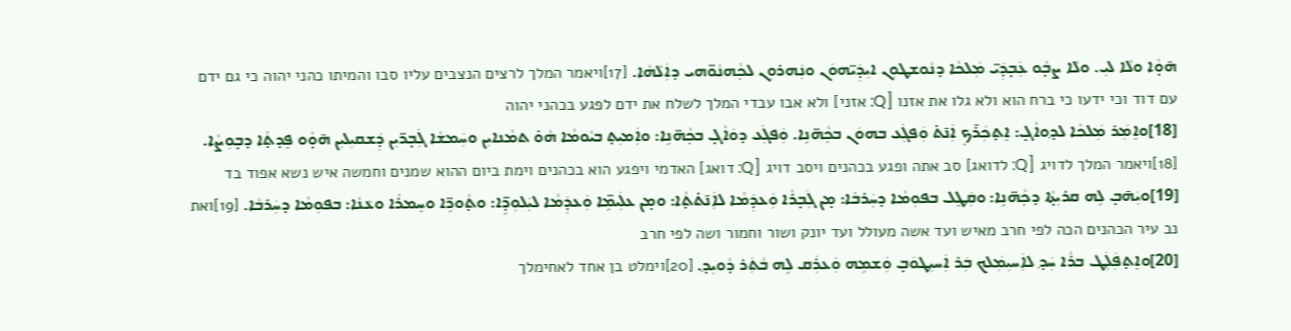ܗ̄ܘ̣ܵܐ ܘܠܵܐ ܠܝܼ. ܘܠܵܐ ܨܒ̣ܵܘ ܥܲܒ̣ܕܲܝ̈ ܡܲܠܟܵܐ ܕܢܵܘܫܛܘܼܢ ܐܝܼܕܲܝ̈ܗܘܿܢ ܘܢܲܗܪܘܼܢ ܠܟ݂ܵܗܢܵܘ̈ܗܝ ܕܐܲܠܵܗܵܐ. [17]ויאמר המלך לרצים הנצבים עליו סבו והמיתו כהני יהוה כי גם ידם עם דוד וכי ידעו כי ברח הוא ולא גלו את אזנו [Q: אזני] ולא אבו עבדי המלך לשלח את ידם לפגע בכהני יהוה
[18]ܘܐܸܡܲܪ ܡܲܠܟܵܐ ܠܕ݂ܘܐܵܓ̣: ܐܸܬ̣ܟܲܪ̄ܟ݂ ܐܲܢ̄ܬ̇ ܘܲܦܓܲܥ ܒܗܘܿܢ ܒܟ݂ܵܗ̈ܢܹܐ. ܘܲܦܓܲܥ ܕܘܿܐܵܓ̣ ܒܟ݂ܵܗ̈ܢܹܐ: ܘܐܲܡܝܼܬ̣ ܒܝܵܘܡܵܐ ܗܵܘ̇ ܬܡܵܢܐܝܼܢ ܘܚܲܡܫܵܐ ܓܲܒ̣ܪ̈ܝܼܢ ܕܲܫܩܝܼܠܝܼܢ ܗ̄ܘ̣ܵܘ ܦܸܕܬ̣ܵܐ ܕܒ̣ܘܼܨܵܐ. [18]ויאמר המלך לדויג [Q: לדואג] סב אתה ופגע בכהנים ויסב דויג [Q: דואג] האדמי ויפגע הוא בכהנים וימת ביום ההוא שמנים וחמשה איש נשא אפוד בד
[19]ܘܝܲܗ̄ܒ̣ ܠܹܗ ܩܪܝܼܬ̣ܵܐ ܕܟ݂ܵܗ̈ܢܹܐ: ܘܩܲܛܸܠ ܒܦܘܼܡܵܐ ܕܚܲܪܒܵܐ: ܡ̣ܢ ܓܲܒ̣ܪܵܐ ܘܲܥܕܲܡܵܐ ܠܐܲܢ̄ܬ̇ܬ̣ܵܐ: ܘܡ̣ܢ ܥܠܲܝܡܹ̈ܐ ܘܲܥܕܲܡܵܐ ܠܝܲܠܘܼܕܹ̈ܐ: ܘܬ̣ܵܘܪܹ̈ܐ ܘܚܸܡܪܵܐ ܘܥܵܢܵܐ: ܒܦܘܼܡܵܐ ܕܚܲܪܒܵܐ. [19]ואת נב עיר הכהנים הכה לפי חרב מאיש ועד אשה מעולל ועד יונק ושור וחמור ושה לפי חרב
[20]ܘܐܸܬ̣ܦܲܠܲܛ ܒܪܵܐ ܚܲܕ݂ ܠܐܲܚܝܼܡܲܠܟ ܒܲܪ ܐܲܚܝܼܛܘܿܒ̣ ܘܲܫܡܹܗ ܘܲܥܪܲܩ ܠܹܗ ܒܵܬܲܪ ܕܵܘܝܼܕ݂. [20]וימלט בן אחד לאחימלך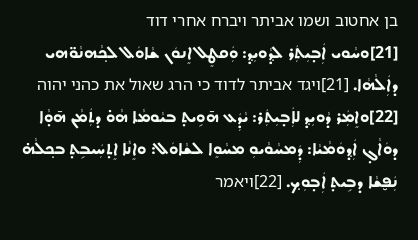בן אחטוב ושמו אביתר ויברח אחרי דוד
[21]ܘܚܵܘܝ ܐܲܒ̣ܝܼܬܲܪ ܠܕ݂ܵܘܝܼܕ݂: ܘܲܩܛܸܠ ܐܸܢܘܿܢ ܫܵܐܘܿܠ ܠܟ݂ܵܗܢܵܘ̈ܗܝ ܕܐܲܠܵܗܵܐ. [21]ויגד אביתר לדוד כי הרג שאול את כהני יהוה
[22]ܘܐܸܡܲܪ ܕܵܘܝܼܕ݂ ܠܐܲܒ̣ܝܼܬܲܪ: ܝܵܕܲܥ ܗ̄ܘܹܝܬ̣ ܒܝܵܘܡܵܐ ܗܵܘ̇ ܕܬܲܡܵܢ ܗ̄ܘ̣ܵܐ ܕܘܿܐܵܓ̣ ܐܲܕ݂ܘܿܡܵܝܵܐ: ܕܲܡܚܵܘܵܝܘܼ ܡܚܵܘܸܐ ܠܫܵܐܘܿܠ: ܘܐܸܢܵܐ ܐܸܬ̣ܚܲܝܒܹܬ̣ ܒܟ݂ܠܵܗ̇ ܢܲܦ̮ܫܵܐ ܕܒܹܝܬ̣ ܐܲܒ̣ܘܼܟ݂. [22]ויאמר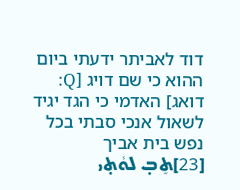דוד לאביתר ידעתי ביום ההוא כי שם דויג [Q: דואג] האדמי כי הגד יגיד לשאול אנכי סבתי בכל נפש בית אביך
[23]ܬܸܒ̣ ܠܘܵܬ̣ܝ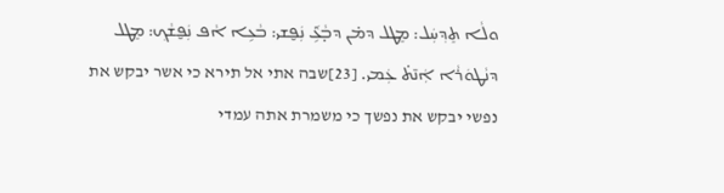ܘܠܵܐ ܬܸܕ݂ܚܲܠ: ܡܸܛܠ ܕܡ̇ܢ ܕܒ̣ܵܥܑܹ ܢܲܦ̮ܫܝ: ܒܵܥܹܐ ܐܵܦ ܢܲܦ̮ܫܵܟ݂: ܡܸܛܠ ܕܢܵܛܘܿܪܵܐ ܐܲܢ̄ܬ̇ ܥܲܡܝ. [23]שבה אתי אל תירא כי אשר יבקש את נפשי יבקש את נפשך כי משמרת אתה עמדי